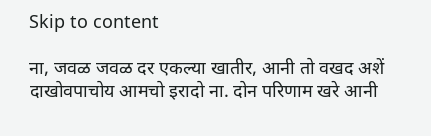Skip to content

ना, जवळ जवळ दर एकल्या खातीर, आनी तो वखद अशें दाखोवपाचोय आमचो इरादो ना. दोन परिणाम खरे आनी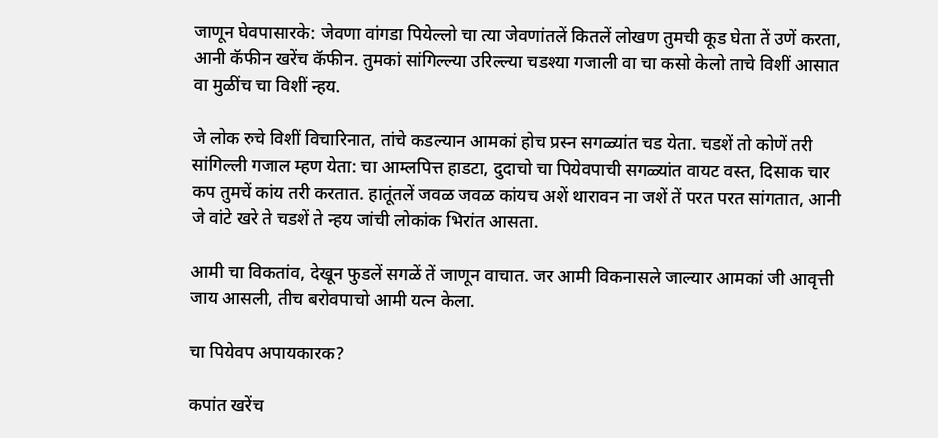जाणून घेवपासारके: जेवणा वांगडा पियेल्लो चा त्या जेवणांतलें कितलें लोखण तुमची कूड घेता तें उणें करता, आनी कॅफीन खरेंच कॅफीन. तुमकां सांगिल्ल्या उरिल्ल्या चडश्या गजाली वा चा कसो केलो ताचे विशीं आसात वा मुळींच चा विशीं न्हय.

जे लोक रुचे विशीं विचारिनात, तांचे कडल्यान आमकां होच प्रस्न सगळ्यांत चड येता. चडशें तो कोणें तरी सांगिल्ली गजाल म्हण येता: चा आम्लपित्त हाडटा, दुदाचो चा पियेवपाची सगळ्यांत वायट वस्त, दिसाक चार कप तुमचें कांय तरी करतात. हातूंतलें जवळ जवळ कांयच अशें थारावन ना जशें तें परत परत सांगतात, आनी जे वांटे खरे ते चडशें ते न्हय जांची लोकांक भिरांत आसता.

आमी चा विकतांव, देखून फुडलें सगळें तें जाणून वाचात. जर आमी विकनासले जाल्यार आमकां जी आवृत्ती जाय आसली, तीच बरोवपाचो आमी यत्न केला.

चा पियेवप अपायकारक?

कपांत खरेंच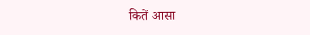कितें आसा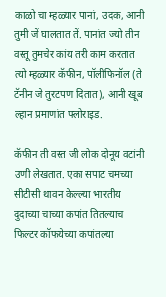काळो चा म्हळ्यार पानां, उदक, आनी तुमी जें घालतात तें. पानांत ज्यो तीन वस्तू तुमचेर कांय तरी काम करतात त्यो म्हळ्यार कॅफीन, पॉलीफिनॉल (ते टॅनीन जे तुरटपण दितात), आनी खूब ल्हान प्रमाणांत फ्लोराइड.

कॅफीन ती वस्त जी लोक दोनूय वटांनी उणी लेखतात. एका सपाट चमच्या सीटीसी थावन केल्ल्या भारतीय दुदाच्या चाच्या कपांत तितल्याच फिल्टर कॉफयेच्या कपांतल्या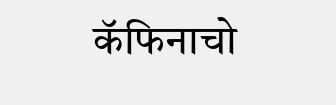कॅफिनाचो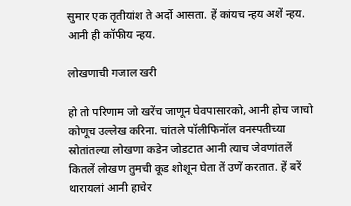सुमार एक तृतीयांश ते अर्दो आसता. हें कांयच न्हय अशें न्हय. आनी ही कॉफीय न्हय.

लोखणाची गजाल खरी

हो तो परिणाम जो खरेंच जाणून घेवपासारको, आनी होच जाचो कोणूच उल्लेख करिना. चांतले पॉलीफिनॉल वनस्पतीच्या स्रोतांतल्या लोखणा कडेन जोडटात आनी त्याच जेवणांतलें कितलें लोखण तुमची कूड शोशून घेता तें उणें करतात. हें बरें थारायलां आनी हाचेर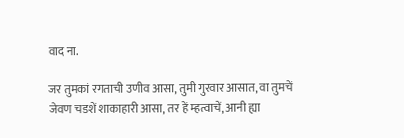वाद ना.

जर तुमकां रगताची उणीव आसा, तुमी गुरवार आसात, वा तुमचें जेवण चडशें शाकाहारी आसा, तर हें म्हत्वाचें, आनी ह्या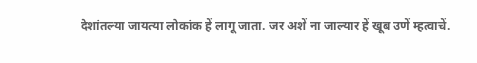देशांतल्या जायत्या लोकांक हें लागू जाता. जर अशें ना जाल्यार हें खूब उणें म्हत्वाचें.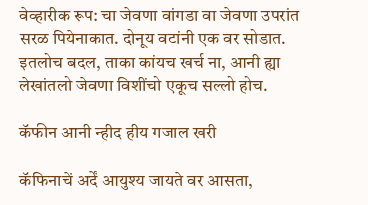वेव्हारीक रूप: चा जेवणा वांगडा वा जेवणा उपरांत सरळ पियेनाकात. दोनूय वटांनी एक वर सोडात. इतलोच बदल, ताका कांयच खर्च ना, आनी ह्या लेखांतलो जेवणा विशींचो एकूच सल्लो होच.

कॅफीन आनी न्हीद हीय गजाल खरी

कॅफिनाचें अर्दें आयुश्य जायते वर आसता,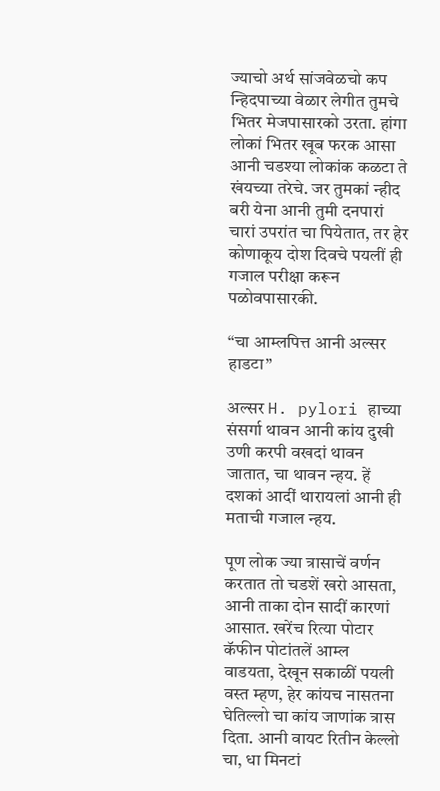ज्याचो अर्थ सांजवेळचो कप न्हिदपाच्या वेळार लेगीत तुमचे भितर मेजपासारको उरता. हांगा लोकां भितर खूब फरक आसा आनी चडश्या लोकांक कळटा ते खंयच्या तरेचे. जर तुमकां न्हीद बरी येना आनी तुमी दनपारां चारां उपरांत चा पियेतात, तर हेर कोणाकूय दोश दिवचे पयलीं ही गजाल परीक्षा करून पळोवपासारकी.

“चा आम्लपित्त आनी अल्सर हाडटा”

अल्सर H. pylori हाच्या संसर्गा थावन आनी कांय दुखी उणी करपी वखदां थावन जातात, चा थावन न्हय. हें दशकां आदीं थारायलां आनी ही मताची गजाल न्हय.

पूण लोक ज्या त्रासाचें वर्णन करतात तो चडशें खरो आसता, आनी ताका दोन सादीं कारणां आसात. खरेंच रित्या पोटार कॅफीन पोटांतलें आम्ल वाडयता, देखून सकाळीं पयली वस्त म्हण, हेर कांयच नासतना घेतिल्लो चा कांय जाणांक त्रास दिता. आनी वायट रितीन केल्लो चा, धा मिनटां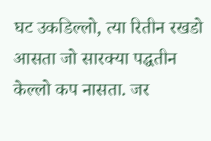घट उकडिल्लो, त्या रितीन रखडो आसता जो सारक्या पद्धतीन केल्लो कप नासता. जर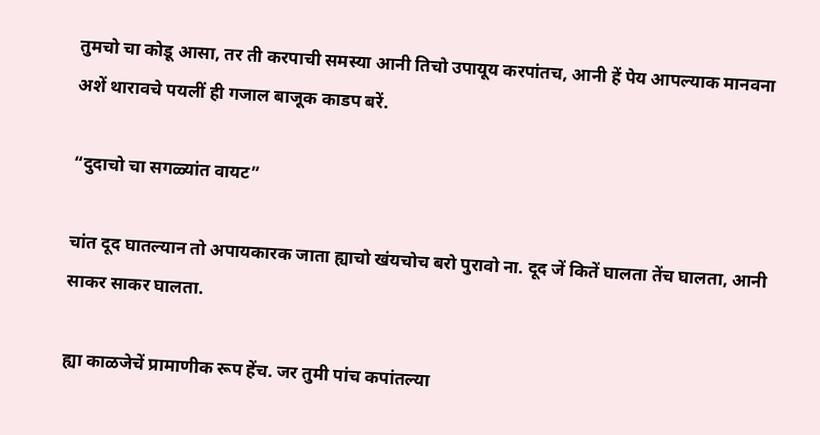तुमचो चा कोडू आसा, तर ती करपाची समस्या आनी तिचो उपायूय करपांतच, आनी हें पेय आपल्याक मानवना अशें थारावचे पयलीं ही गजाल बाजूक काडप बरें.

“दुदाचो चा सगळ्यांत वायट”

चांत दूद घातल्यान तो अपायकारक जाता ह्याचो खंयचोच बरो पुरावो ना. दूद जें कितें घालता तेंच घालता, आनी साकर साकर घालता.

ह्या काळजेचें प्रामाणीक रूप हेंच. जर तुमी पांच कपांतल्या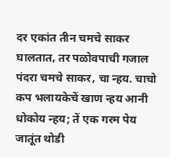दर एकांत तीन चमचे साकर घालतात, तर पळोवपाची गजाल पंदरा चमचे साकर, चा न्हय. चाचो कप भलायकेचें खाण न्हय आनी धोकोय न्हय; तें एक गरम पेय जातूंत थोडी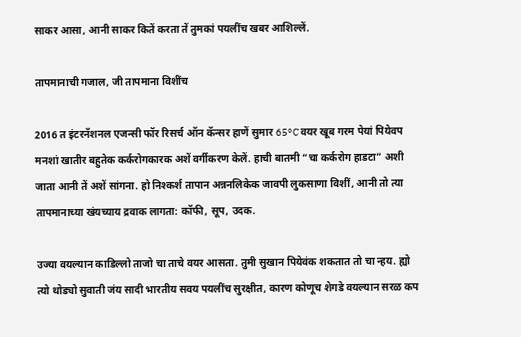साकर आसा, आनी साकर कितें करता तें तुमकां पयलींच खबर आशिल्लें.

तापमानाची गजाल, जी तापमाना विशींच

2016 त इंटरनॅशनल एजन्सी फॉर रिसर्च ऑन कॅन्सर हाणें सुमार 65°C वयर खूब गरम पेयां पियेवप मनशां खातीर बहुतेक कर्करोगकारक अशें वर्गीकरण केलें. हाची बातमी “चा कर्करोग हाडटा” अशी जाता आनी तें अशें सांगना. हो निश्कर्श तापान अन्ननलिकेक जावपी लुकसाणा विशीं, आनी तो त्या तापमानाच्या खंयच्याय द्रवाक लागता: कॉफी, सूप, उदक.

उज्या वयल्यान काडिल्लो ताजो चा ताचे वयर आसता. तुमी सुखान पियेवंक शकतात तो चा न्हय. ह्यो त्यो थोड्यो सुवाती जंय सादी भारतीय सवय पयलींच सुरक्षीत, कारण कोणूच शेगडे वयल्यान सरळ कप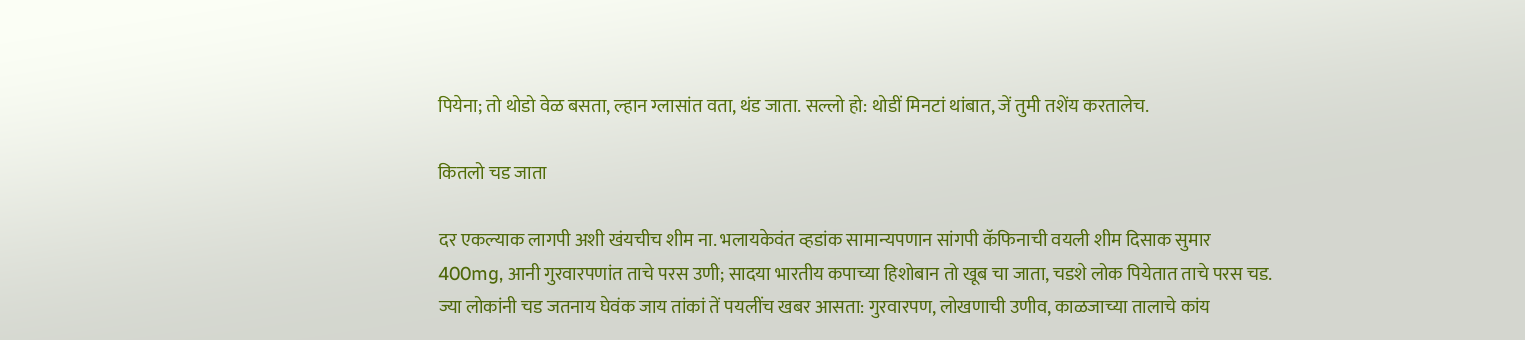पियेना; तो थोडो वेळ बसता, ल्हान ग्लासांत वता, थंड जाता. सल्लो हो: थोडीं मिनटां थांबात, जें तुमी तशेंय करतालेच.

कितलो चड जाता

दर एकल्याक लागपी अशी खंयचीच शीम ना. भलायकेवंत व्हडांक सामान्यपणान सांगपी कॅफिनाची वयली शीम दिसाक सुमार 400mg, आनी गुरवारपणांत ताचे परस उणी; सादया भारतीय कपाच्या हिशोबान तो खूब चा जाता, चडशे लोक पियेतात ताचे परस चड. ज्या लोकांनी चड जतनाय घेवंक जाय तांकां तें पयलींच खबर आसता: गुरवारपण, लोखणाची उणीव, काळजाच्या तालाचे कांय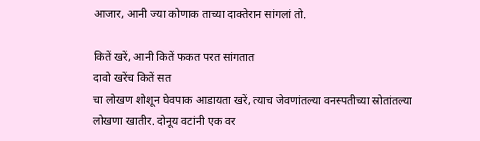आजार, आनी ज्या कोणाक ताच्या दाक्तेरान सांगलां तो.

कितें खरें, आनी कितें फकत परत सांगतात
दावो खरेंच कितें सत
चा लोखण शोशून घेवपाक आडायता खरें, त्याच जेवणांतल्या वनस्पतीच्या स्रोतांतल्या लोखणा खातीर. दोनूय वटांनी एक वर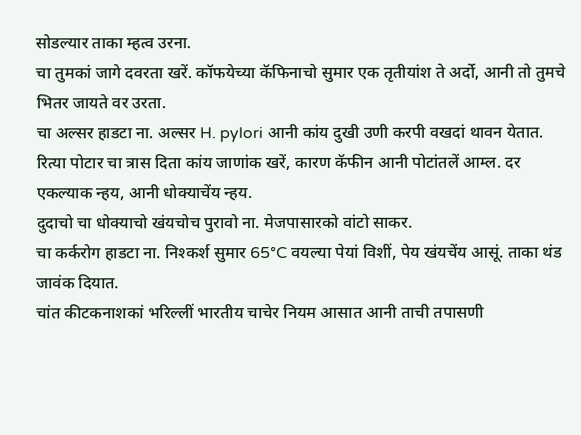सोडल्यार ताका म्हत्व उरना.
चा तुमकां जागे दवरता खरें. कॉफयेच्या कॅफिनाचो सुमार एक तृतीयांश ते अर्दो, आनी तो तुमचे भितर जायते वर उरता.
चा अल्सर हाडटा ना. अल्सर H. pylori आनी कांय दुखी उणी करपी वखदां थावन येतात.
रित्या पोटार चा त्रास दिता कांय जाणांक खरें, कारण कॅफीन आनी पोटांतलें आम्ल. दर एकल्याक न्हय, आनी धोक्याचेंय न्हय.
दुदाचो चा धोक्याचो खंयचोच पुरावो ना. मेजपासारको वांटो साकर.
चा कर्करोग हाडटा ना. निश्कर्श सुमार 65°C वयल्या पेयां विशीं, पेय खंयचेंय आसूं. ताका थंड जावंक दियात.
चांत कीटकनाशकां भरिल्लीं भारतीय चाचेर नियम आसात आनी ताची तपासणी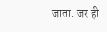जाता. जर ही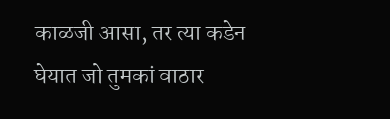काळजी आसा, तर त्या कडेन घेयात जो तुमकां वाठार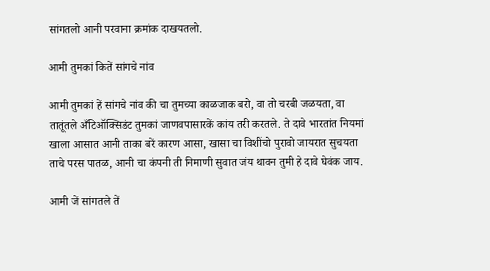सांगतलो आनी परवाना क्रमांक दाखयतलो.

आमी तुमकां कितें सांगचे नांव

आमी तुमकां हें सांगचे नांव की चा तुमच्या काळजाक बरो, वा तो चरबी जळयता, वा तातूंतले अँटिऑक्सिडंट तुमकां जाणवपासारकें कांय तरी करतले. ते दावे भारतांत नियमां खाला आसात आनी ताका बरें कारण आसा, खासा चा विशींचो पुरावो जायरात सुचयता ताचे परस पातळ, आनी चा कंपनी ती निमाणी सुवात जंय थावन तुमी हे दावे घेवंक जाय.

आमी जें सांगतले तें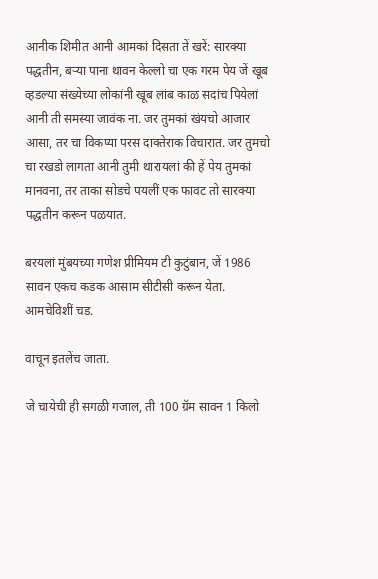आनीक शिमीत आनी आमकां दिसता तें खरें: सारक्या पद्धतीन, बऱ्या पाना थावन केल्लो चा एक गरम पेय जें खूब व्हडल्या संख्येच्या लोकांनी खूब लांब काळ सदांच पियेलां आनी ती समस्या जावंक ना. जर तुमकां खंयचो आजार आसा, तर चा विकप्या परस दाक्तेराक विचारात. जर तुमचो चा रखडो लागता आनी तुमी थारायलां की हें पेय तुमकां मानवना, तर ताका सोडचे पयलीं एक फावट तो सारक्या पद्धतीन करून पळयात.

बरयलां मुंबयच्या गणेश प्रीमियम टी कुटुंबान, जें 1986 सावन एकच कडक आसाम सीटीसी करून येता. आमचेविशीं चड.

वाचून इतलेंच जाता.

जे चायेची ही सगळी गजाल, ती 100 ग्रॅम सावन 1 किलो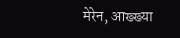मेरेन, आख्ख्या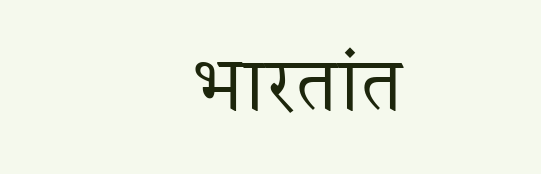भारतांत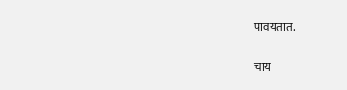पावयतात.

चाय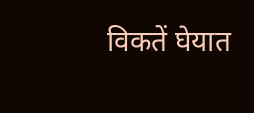विकतें घेयात